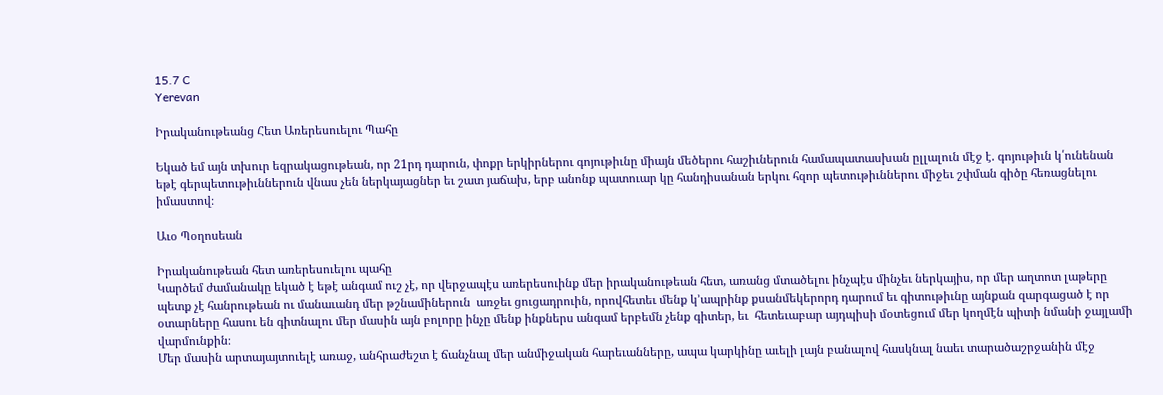15.7 C
Yerevan

Իրականութեանց Հետ Առերեսուելու Պահը

Եկած եմ այն տխուր եզրակացութեան, որ 21րդ դարուն, փոքր երկիրներու գոյութիւնը միայն մեծերու հաշիւներուն համապատասխան ըլլալուն մէջ է. գոյութիւն կ՛ունենան եթէ գերպետութիւններուն վնաս չեն ներկայացներ եւ շատ յաճախ, երբ անոնք պատուար կը հանդիսանան երկու հզոր պետութիւններու միջեւ շփման գիծը հեռացնելու իմաստով։

Աւօ Պօղոսեան

Իրականութեան հետ առերեսուելու պահը
Կարծեմ ժամանակը եկած է եթէ անգամ ուշ չէ, որ վերջապէս առերեսուինք մեր իրականութեան հետ, առանց մտածելու ինչպէս մինչեւ ներկայիս, որ մեր աղտոտ լաթերը պետք չէ հանրութեան ու մանաւանդ մեր թշնամիներուն  առջեւ ցուցադրուին, որովհետեւ մենք կ’ապրինք քսանմեկերորդ դարում եւ գիտութիւնը այնքան զարգացած է որ օտարները հասու են գիտնալու մեր մասին այն բոլորը ինչը մենք ինքներս անգամ երբեմն չենք գիտեր, եւ  հետեւաբար այդպիսի մօտեցում մեր կողմէն պիտի նմանի ջայլամի վարմունքին։
Մեր մասին արտայայտուելէ առաջ, անհրաժեշտ է ճանչնալ մեր անմիջական հարեւանները, ապա կարկինը աւելի լայն բանալով հասկնալ նաեւ տարածաշրջանին մէջ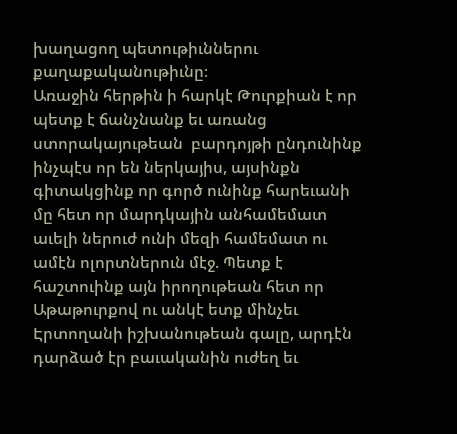խաղացող պետութիւններու քաղաքականութիւնը։
Առաջին հերթին ի հարկէ Թուրքիան է որ պետք է ճանչնանք եւ առանց ստորակայութեան  բարդոյթի ընդունինք ինչպէս որ են ներկայիս, այսինքն գիտակցինք որ գործ ունինք հարեւանի մը հետ որ մարդկային անհամեմատ աւելի ներուժ ունի մեզի համեմատ ու ամէն ոլորտներուն մէջ. Պետք է հաշտուինք այն իրողութեան հետ որ Աթաթուրքով ու անկէ ետք մինչեւ Էրտողանի իշխանութեան գալը, արդէն դարձած էր բաւականին ուժեղ եւ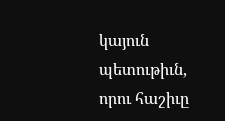կայուն պետութիւն, որու հաշիւը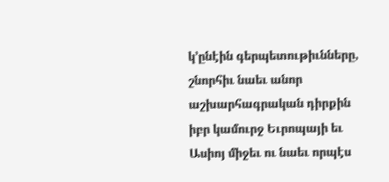կ’ընէին գերպետութիւնները, շնորհիւ նաեւ անոր աշխարհագրական դիրքին իբր կամուրջ Եւրոպայի եւ Ասիոյ միջեւ ու նաեւ որպէս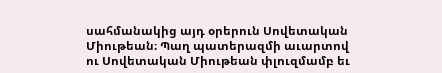սահմանակից այդ օրերուն Սովետական Միութեան։ Պաղ պատերազմի աւարտով ու Սովետական Միութեան փլուզմամբ եւ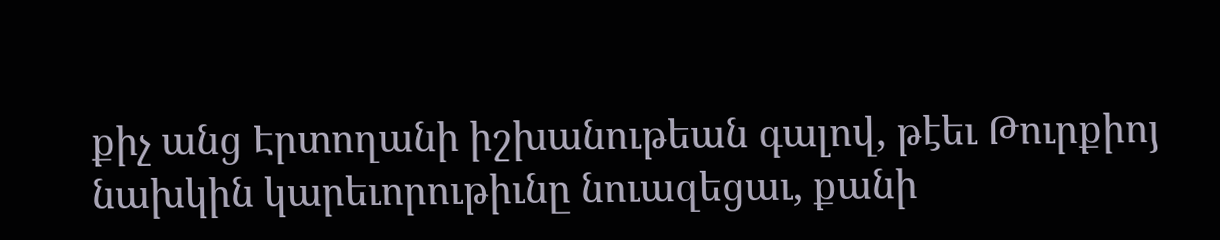քիչ անց Էրտողանի իշխանութեան գալով, թէեւ Թուրքիոյ նախկին կարեւորութիւնը նուազեցաւ, քանի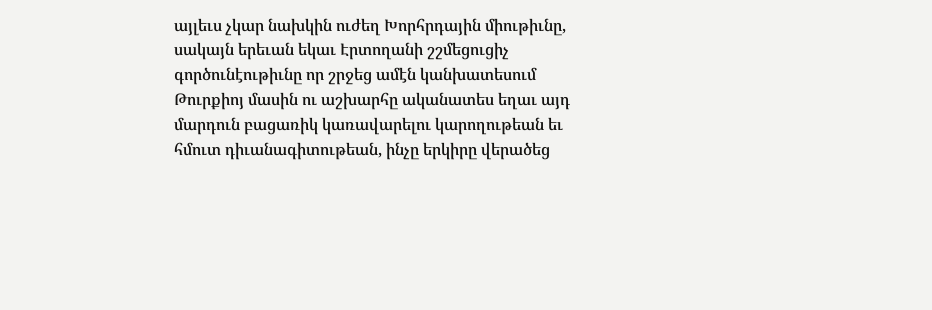այլեւս չկար նախկին ուժեղ Խորհրդային միութիւնը, սակայն երեւան եկաւ Էրտողանի շշմեցուցիչ գործունէութիւնը որ շրջեց ամէն կանխատեսում Թուրքիոյ մասին ու աշխարհը ականատես եղաւ այդ մարդուն բացառիկ կառավարելու կարողութեան եւ հմուտ դիւանագիտութեան, ինչը երկիրը վերածեց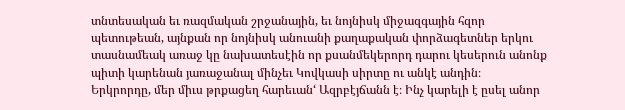տնտեսական եւ ռազմական շրջանային, եւ նոյնիսկ միջազգային հզոր պետութեան, այնքան որ նոյնիսկ անուանի քաղաքական փորձագետներ երկու տասնամեակ առաջ կը նախատեսէին որ քսանմեկերորդ դարու կեսերուն անոնք պիտի կարենան յառաջանալ մինչեւ Կովկասի սիրտը ու անկէ անդին։
Երկրորդը, մեր միւս թրքացեղ հարեւան‘ Ազրբէյճանն է։ Ինչ կարելի է ըսել անոր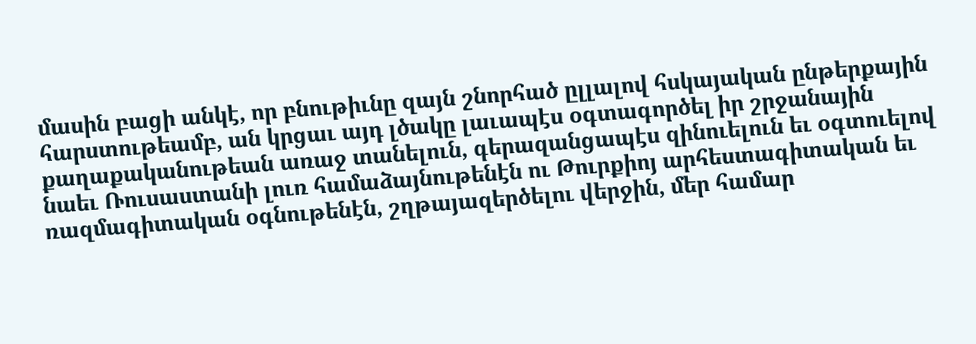մասին բացի անկէ, որ բնութիւնը զայն շնորհած ըլլալով հսկայական ընթերքային հարստութեամբ, ան կրցաւ այդ լծակը լաւապէս օգտագործել իր շրջանային քաղաքականութեան առաջ տանելուն, գերազանցապէս զինուելուն եւ օգտուելով նաեւ Ռուսաստանի լուռ համաձայնութենէն ու Թուրքիոյ արհեստագիտական եւ ռազմագիտական օգնութենէն, շղթայազերծելու վերջին, մեր համար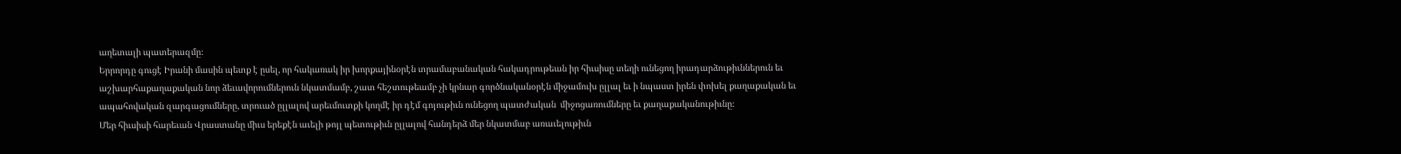աղետալի պատերազմը։
Երրորդը գուցէ Իրանի մասին պետք է ըսել, որ հակառակ իր խորքայինօրէն տրամաբանական հակադրութեան իր հիւսիսը տեղի ունեցող իրադարձութիւններուն եւ աշխարհաքաղաքական նոր ձեւավորումներուն նկատմամբ, շատ հեշտութեամբ չի կրնար գործնականօրէն միջամուխ ըլլալ եւ ի նպաստ իրեն փոխել քաղաքական եւ ապահովական զարգացումները, տրուած ըլլալով արեւմուտքի կողմէ իր դէմ գոյութիւն ունեցող պատժական  միջոցառումները եւ քաղաքականութիւնը։
Մեր հիւսիսի հարեւան Վրաստանը միւս երեքէն աւելի թոյլ պետութիւն ըլլալով հանդերձ մեր նկատմաբ առաւելութիւն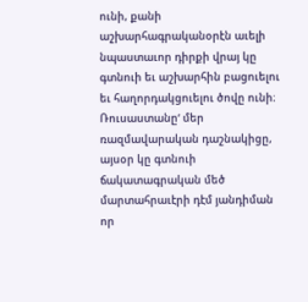ունի, քանի աշխարհագրականօրէն աւելի նպաստաւոր դիրքի վրայ կը գտնուի եւ աշխարհին բացուելու եւ հաղորդակցուելու ծովը ունի։
Ռուսաստանը‘ մեր ռազմավարական դաշնակիցը, այսօր կը գտնուի ճակատագրական մեծ մարտահրաւէրի դէմ յանդիման որ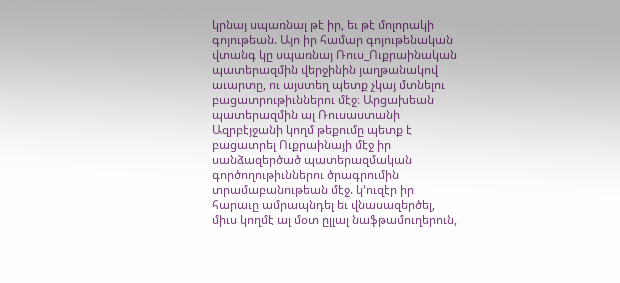կրնայ սպառնալ թէ իր, եւ թէ մոլորակի գոյութեան. Այո իր համար գոյութենական վտանգ կը սպառնայ Ռուս_Ուքրաինական պատերազմին վերջինին յաղթանակով աւարտը, ու այստեղ պետք չկայ մտնելու բացատրութիւններու մէջ։ Արցախեան պատերազմին ալ Ռուսաստանի Ազրբէյջանի կողմ թեքումը պետք է բացատրել Ուքրաինայի մէջ իր սանձազերծած պատերազմական գործողութիւններու ծրագրումին տրամաբանութեան մէջ. կ’ուզէր իր հարաւը ամրապնդել եւ վնասազերծել, միւս կողմէ ալ մօտ ըլլալ նաֆթամուղերուն,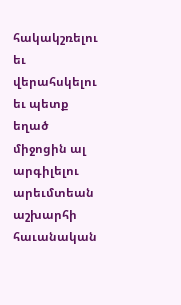հակակշռելու եւ վերահսկելու եւ պետք եղած միջոցին ալ արգիլելու արեւմտեան աշխարհի հաւանական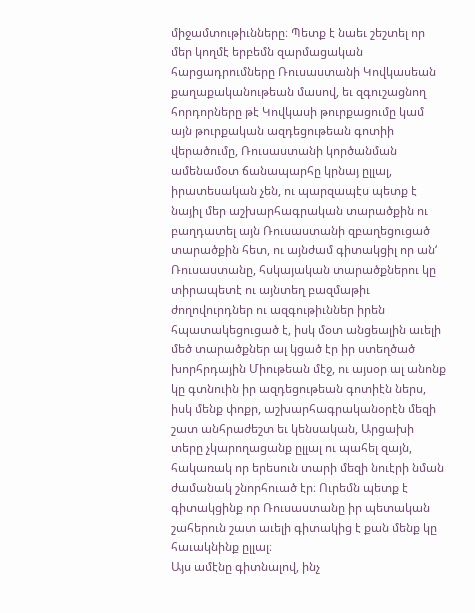միջամտութիւնները։ Պետք է նաեւ շեշտել որ մեր կողմէ երբեմն զարմացական հարցադրումները Ռուսաստանի Կովկասեան քաղաքականութեան մասով, եւ զգուշացնող հորդորները թէ Կովկասի թուրքացումը կամ այն թուրքական ազդեցութեան գոտիի վերածումը, Ռուսաստանի կործանման ամենամօտ ճանապարհը կրնայ ըլլալ, իրատեսական չեն, ու պարզապէս պետք է նայիլ մեր աշխարհագրական տարածքին ու բաղդատել այն Ռուսաստանի զբաղեցուցած տարածքին հետ, ու այնժամ գիտակցիլ որ ան‘ Ռուսաստանը, հսկայական տարածքներու կը տիրապետէ ու այնտեղ բազմաթիւ ժողովուրդներ ու ազգութիւններ իրեն հպատակեցուցած է, իսկ մօտ անցեալին աւելի մեծ տարածքներ ալ կցած էր իր ստեղծած խորհրդային Միութեան մէջ, ու այսօր ալ անոնք կը գտնուին իր ազդեցութեան գոտիէն ներս, իսկ մենք փոքր, աշխարհագրականօրէն մեզի շատ անհրաժեշտ եւ կենսական, Արցախի տերը չկարողացանք ըլլալ ու պահել զայն, հակառակ որ երեսուն տարի մեզի նուէրի նման ժամանակ շնորհուած էր։ Ուրեմն պետք է գիտակցինք որ Ռուսաստանը իր պետական շահերուն շատ աւելի գիտակից է քան մենք կը հաւակնինք ըլլալ։
Այս ամէնը գիտնալով, ինչ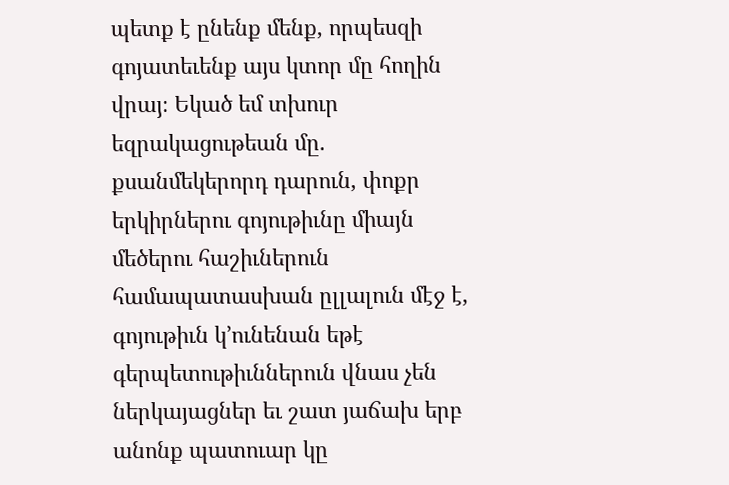պետք է ընենք մենք, որպեսզի գոյատեւենք այս կտոր մը հողին վրայ։ Եկած եմ տխուր եզրակացութեան մը.  քսանմեկերորդ դարուն, փոքր երկիրներու գոյութիւնը միայն մեծերու հաշիւներուն համապատասխան ըլլալուն մէջ է, գոյութիւն կ’ունենան եթէ գերպետութիւններուն վնաս չեն ներկայացներ եւ շատ յաճախ երբ անոնք պատուար կը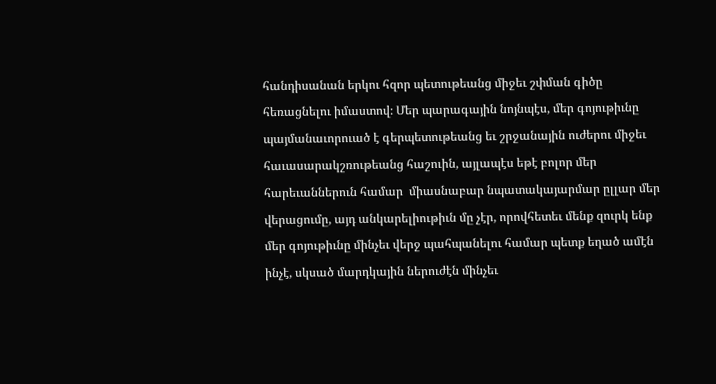հանդիսանան երկու հզոր պետութեանց միջեւ շփման գիծը հեռացնելու իմաստով։ Մեր պարագային նոյնպէս, մեր գոյութիւնը պայմանաւորուած է գերպետութեանց եւ շրջանային ուժերու միջեւ հաւասարակշռութեանց հաշուին, այլապէս եթէ բոլոր մեր հարեւաններուն համար  միասնաբար նպատակայարմար ըլլար մեր վերացումը, այդ անկարելիութիւն մը չէր, որովհետեւ մենք զուրկ ենք մեր գոյութիւնը մինչեւ վերջ պահպանելու համար պետք եղած ամէն ինչէ, սկսած մարդկային ներուժէն մինչեւ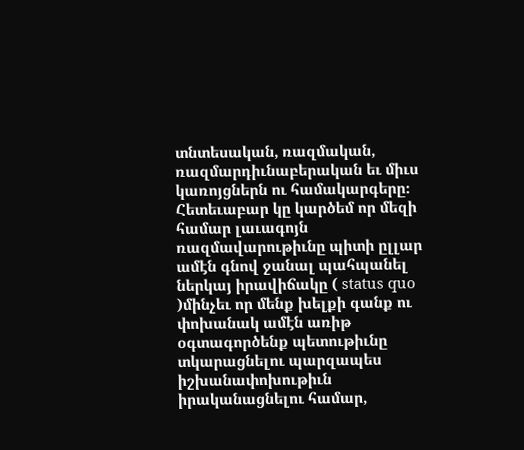տնտեսական, ռազմական, ռազմարդիւնաբերական եւ միւս  կառոյցներն ու համակարգերը։ Հետեւաբար կը կարծեմ որ մեզի համար լաւագոյն ռազմավարութիւնը պիտի ըլլար ամէն գնով ջանալ պահպանել ներկայ իրավիճակը ( status quo )մինչեւ որ մենք խելքի գանք ու փոխանակ ամէն առիթ օգտագործենք պետութիւնը տկարացնելու պարզապես իշխանափոխութիւն իրականացնելու համար,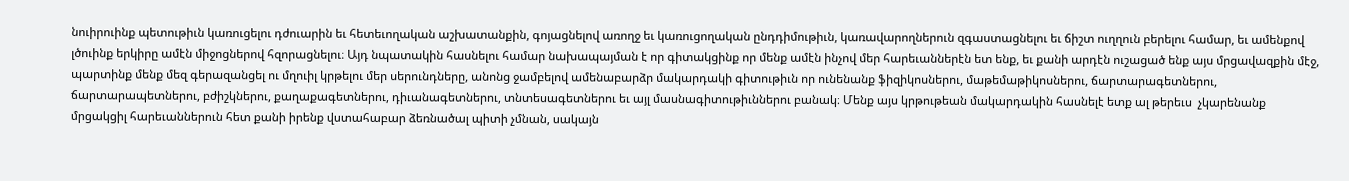նուիրուինք պետութիւն կառուցելու դժուարին եւ հետեւողական աշխատանքին, գոյացնելով առողջ եւ կառուցողական ընդդիմութիւն, կառավարողներուն զգաստացնելու եւ ճիշտ ուղղուն բերելու համար, եւ ամենքով լծուինք երկիրը ամէն միջոցներով հզորացնելու։ Այդ նպատակին հասնելու համար նախապայման է որ գիտակցինք որ մենք ամէն ինչով մեր հարեւաններէն ետ ենք, եւ քանի արդէն ուշացած ենք այս մրցավազքին մէջ, պարտինք մենք մեզ գերազանցել ու մղուիլ կրթելու մեր սերունդները, անոնց ջամբելով ամենաբարձր մակարդակի գիտութիւն որ ունենանք ֆիզիկոսներու, մաթեմաթիկոսներու, ճարտարագետներու, ճարտարապետներու, բժիշկներու, քաղաքագետներու, դիւանագետներու, տնտեսագետներու եւ այլ մասնագիտութիւններու բանակ։ Մենք այս կրթութեան մակարդակին հասնելէ ետք ալ թերեւս  չկարենանք մրցակցիլ հարեւաններուն հետ քանի իրենք վստահաբար ձեռնածալ պիտի չմնան, սակայն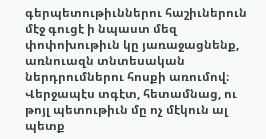գերպետութիւններու հաշիւներուն մէջ գուցէ ի նպաստ մեզ փոփոխութիւն կը յառաջացնենք, առնուազն տնտեսական ներդրումներու հոսքի առումով։ Վերջապէս տգէտ, հետամնաց, ու թոյլ պետութիւն մը ոչ մէկուն ալ պետք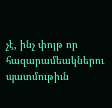չէ, ինչ փոյթ որ հազարամեակներու պատմութիւն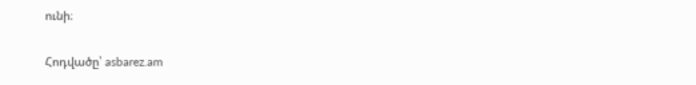ունի։

Հոդվածը՝ asbarez.am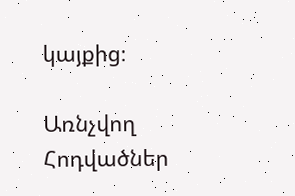կայքից։

Առնչվող Հոդվածներ